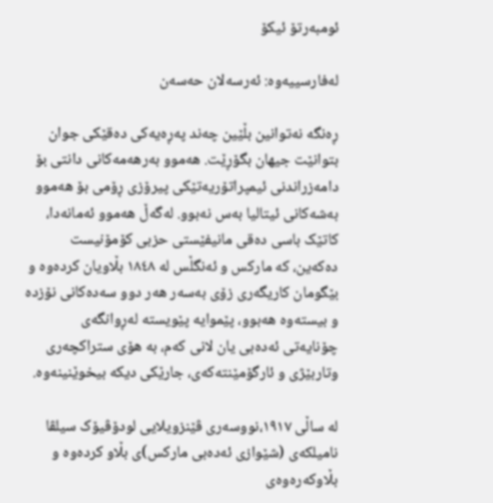ئومبەرتۆ ئیکۆ

لەفارسییەوە: ئەرسەلان حەسەن

ڕەنگە نەتوانین بڵێین چەند پەڕەیەکی دەقێکی جوان بتوانێت جیهان بگۆڕێت. هەموو بەرهەمەکانی دانتی بۆ دامەزراندنی ئیمپراتۆریەتێکی پیرۆزی ڕۆمی بۆ هەموو بەشەکانی ئیتالیا بەس نەبوو. لەگەڵ هەموو ئەمانەدا، کاتێک باسی دەقی مانیفێستی حزبی کۆمۆنیست دەکەین، کە مارکس و ئەنگڵس لە ١٨٤٨ بڵاویان کردەوە و بێگومان کاریگەری زۆی بەسەر هەر دوو سەدەکانی نۆزدە و بیستەوە هەبوو، پێموایە پێویستە لەڕوانگەی چۆنایەتی ئەدەبی یان لانی کەم، بە هۆی ستراکچەری وتاربێژی و ئارگۆمێنتەکەی، جارێکی دیکە بیخوێنینەوە.

لە ساڵی ١٩١٧،نووسەری ڤێنزویلایی لودۆڤیۆک سیلڤا نامیلکەی (شێوازی ئەدەبی مارکس)ی بڵاو کردەوە و بڵاوکەرەوەی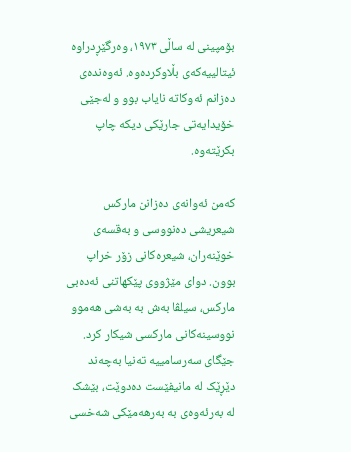بۆمپینی لە ساڵی ١٩٧٣، وەرگێڕدراوە ئیتالییەکەی بڵاوکردەوە. ئەوەندەی دەزانم ئەوکاتە نایاب بوو و لەجێی خۆیدایەتی جارێکی دیکە چاپ بکرێتەوە.

کەمن ئەوانەی دەزانن مارکس شیعریشی دەنووسی و بەقسەی خوێنەران، شیعرەکانی زۆر خراپ بوون. دوای مێژووی پێکهاتنی ئەدەبی مارکس، سیلڤا بەش بە بەشی هەموو نووسینەکانی مارکسی شیکار کرد. جێگای سەرسامییە تەنیا بەچەند دێڕێک لە مانیفێست دەدوێت، بێشک لە بەرئەوەی بە بەرهەمێکی شەخسی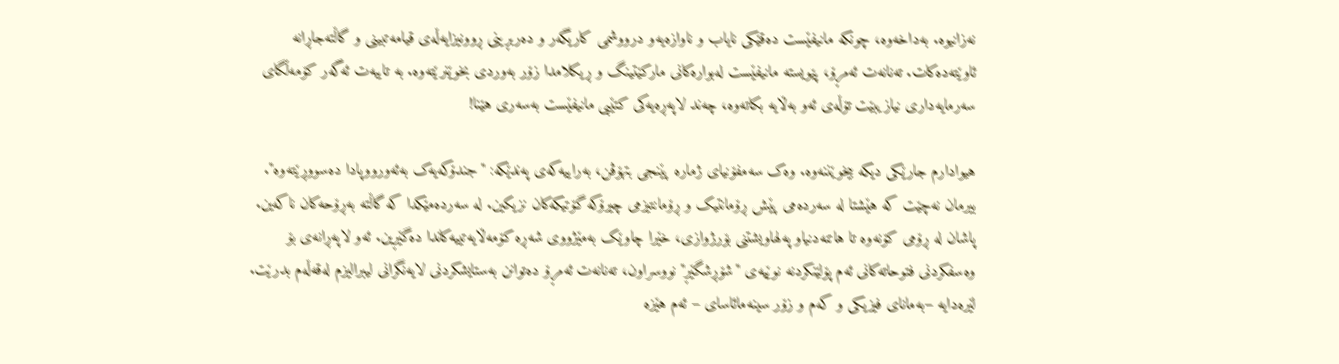نەزانیوە. بەداخەوە، چونکە مانیفێست دەقێکی نایاب و ناوازەیەو درووشمی کاریگەر و دەربڕینی ڕوونیزایەڵەی قیامەتبینی و گاڵتەجاڕانە ئاوێتەدەکات. تەنانەت ئەمڕۆ، پێویستە مانیفێست لەبوارەکانی مارکێتینگ و ڕیکلامدا زۆر بەوردی بخوێنرێتەوە. بە تایبەت ئەگەر کۆمەڵگای سەرمایەداری نیازیبێت تۆڵەی ئەو بەڵایە بکاتەوە، چەند لاپەڕەیەکی کتێبی مانیفێست بەسەری هێنا!

هیوادارم جارێکی دیکە بیخوێننەوە. وەک سەمفۆنیای ژمارە پێنجی بتهۆڤن، بەراییەکەی پەندێکە: "جندۆکەیەک بەئەورووپادا دەسووڕێتەوە". بیرمان نەچێت کە هێشتا لە سەردەمی پێش ڕۆمانتیک و ڕۆمانتیزمی چیرۆکە گۆتیکەکان نزیکین. لە سەردەمێکدا کە گاڵتە بەڕۆحەکان ناکەین. پاشان لە ڕۆمی کۆنەوە تا هاتنەدنیاو پەلهاویشتنی بۆرژوازی، خێرا چاوێک بەمێژووی شەڕە کۆمەڵایەتییەکاندا دەگێڕین. ئەو لاپەڕانەی بۆ وەسفکردنی فتوحاتەکانی ئەم پۆلێنکردنە نوێیەی "شۆڕشگێڕ" نووسراون، تەنانەت ئەمڕۆ دەتوانن بەستایشکردنی لایەنگرانی لیبرالیزم لەقەڵەم بدرێت. لێرەدایە –بەمانای فیزیکی و کەم و زۆر سینەمائاسای – ئەم هێزە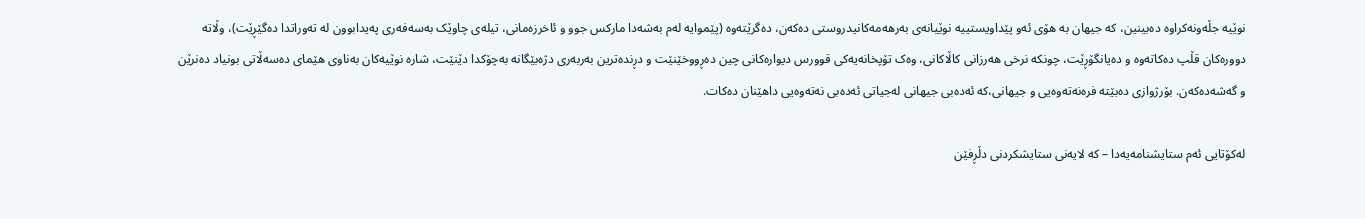نوێیە جڵەونەکراوە دەبینین، کە جیهان بە هۆی ئەو پێداویستییە نوێیانەی بەرهەمەکانیدروستی دەکەن، دەگرێتەوە (پێموایە لەم بەشەدا مارکس جوو و ئاخرزەمانی، تیلەی چاوێک بەسەفەری پەیدابوون لە تەوراتدا دەگێڕێت)، وڵاتە دوورەکان قڵپ دەکاتەوە و دەیانگۆڕێت، چونکە نرخی هەرزانی کاڵاکانی، وەک تۆپخانەیەکی قوورس دیوارەکانی چین دەڕووخێنێت و دڕندەترین بەربەری دژەبێگانە بەچۆکدا دێنێت، شارە نوێیەکان بەناوی هێمای دەسەڵاتی بونیاد دەنرێن و گەشەدەکەن. بۆرژوازی دەبێتە فرەنەتەوەیی و جیهانی،کە ئەدەبی جیهانی لەجیاتی ئەدەبی نەتەوەیی داهێنان دەکات.

لەکۆتایی ئەم ستایشنامەیەدا – کە لایەنی ستایشکردنی دڵڕفێن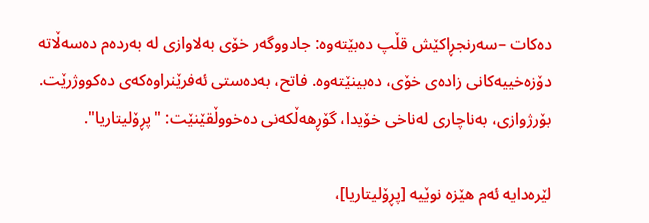دەکات –سەرنجڕاکێش قڵپ دەبێتەوە: جادووگەر خۆی بەلاوازی لە بەردەم دەسەڵاتە دۆزەخییەکانی زادەی خۆی، دەبینێتەوە. فاتح، بەدەستی ئەفرێنراوەکەی دەکووژرێت. بۆرژوازی، بەناچاری لەناخی خۆیدا، گۆڕهەڵکەنی دەخووڵقێنێت: "پڕۆلیتاریا".

لێرەدایە ئەم هێزە نوێیە [پڕۆلیتاریا]،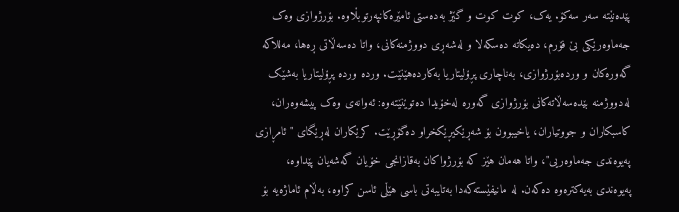پێدەنێتە سەر سەکۆ. یەک، کوت کوت و گێژ بەدەستی ئامێرەکانپەرتوبڵاوە. بۆرژوازی وەک جەماوەرێکی بێ فۆرم، دەیکاتە دەسکەلا و لەشەڕی دووژمنەکانی، واتا دەسەڵاتی ڕەها، مەللاکە گەورەکان و وردەبۆرژوازی، بەناچاری پڕۆلیتاریا بەکاردەهێنێت. وردە وردە پڕۆلیتاریا بەشێک لەدووژمنە بێدەسەڵاتەکانی بۆرژوازی گەورە لەخۆیدا دەتوێنێتەوە: ئەوانەی وەک پیشەوەران، کاسبکاران و جووتیاران، یاخیبوون بۆ شەڕێکیڕێکخراو دەگۆڕێت. کرێکاران لەڕێگای "ئامڕازی پەیوەندی جەماوەریی"، واتا هەمان هێز کە بۆرژواکان بەقازانجی خۆیان گەشەیان پێداوە، پەیوەندی بەیەکترەوە دەکەن. لە مانیفێستەکەدا بەتایبەتی باسی هێڵی ئاسن کراوە، بەڵام ئاماژەیە بۆ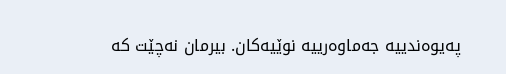پەیوەندییە جەماوەرییە نوێیەکان. بیرمان نەچێت کە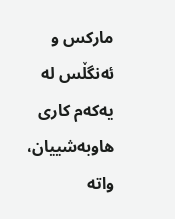مارکس و ئەنگڵس لە یەکەم کاری هاوبەشییان، واتە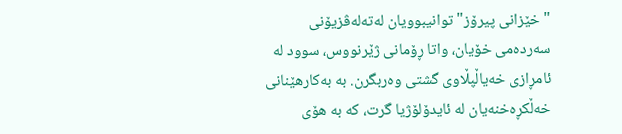"خێزانی پیرۆز" توانیبوویان لەتەلەڤزیۆنی سەردەمی خۆیان، واتا ڕۆمانی ژێرنووس، سوود لە ئامڕازی خەیاڵپڵاوی گشتی وەربگرن. بە بەکارهێنانی خەڵکڕەخنەیان لە ئایدۆلۆژیا گرت، کە بە هۆی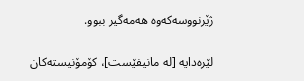ژێرنووسەکەوە هەمەگیر ببوو.

لێرەدایە [لە مانیفێست]، کۆمۆنیستەکان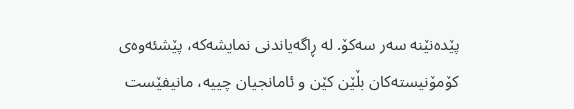پێدەنێنە سەر سەکۆ. لە ڕاگەیاندنی نمایشەکە، پێشئەوەی کۆمۆنیستەکان بڵێن کێن و ئامانجیان چییە، مانیفێست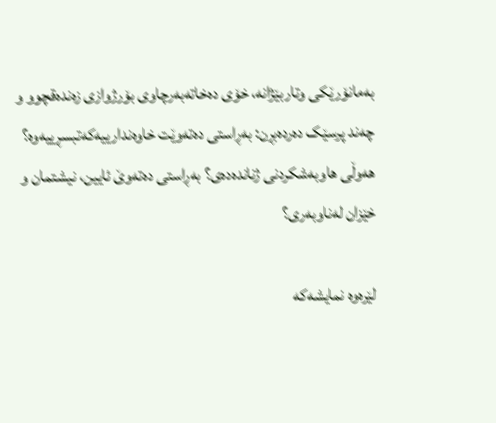بەمانۆرێکی وتاربێژانە، خۆی دەخاتەبەرچاوی بۆرژوازی زەندەقچوو و چەند پرسێک دەردەبڕن: بەڕاستی دەتەوێت خاوەندارییەکەتبسڕییەوە؟ هەوڵی هاوبەشکردنی ژناندەدەی؟ بەڕاستی دەتەوێ ئایین، نیشتمان و خێزان لەناوبەری؟

لێرەوە نمایشەکە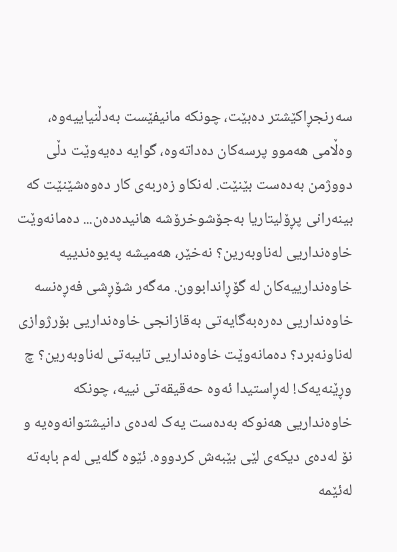سەرنجڕاکێشتر دەبێت، چونکە مانیفێست بەدڵنیاییەوە، وەڵامی هەموو پرسەکان دەداتەوە، گوایە دەیەوێت دڵی دووژمن بەدەست بێنێت. لەنکاو زەربەی کار دەوەشێنێت کە بینەرانی پڕۆلیتاریا بەجۆشوخرۆشە هانیدەدەن... دەمانەوێت خاوەنداریی لەناوبەرین؟ نەخێر، هەمیشە پەیوەندییە خاوەندارییەکان لە گۆڕاندابوون. مەگەر شۆڕشی فەڕەنسە خاوەنداریی دەرەبەگایەتی بەقازانجی خاوەنداریی بۆرژوازی لەناونەبرد؟ دەمانەوێت خاوەنداریی تایبەتی لەناوبەرین؟ چ وڕێنەیەک! لەڕاستیدا ئەوە حەقیقەتی نییە، چونکە خاوەنداریی هەنوکە بەدەست یەک لەدەی دانیشتوانەوەیە و  نۆ لەدەی دیکەی لێی بێبەش کردووە. ئێوە گلەیی لەم بابەتە لەئێمە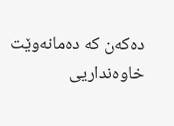دەکەن کە دەمانەوێت خاوەنداریی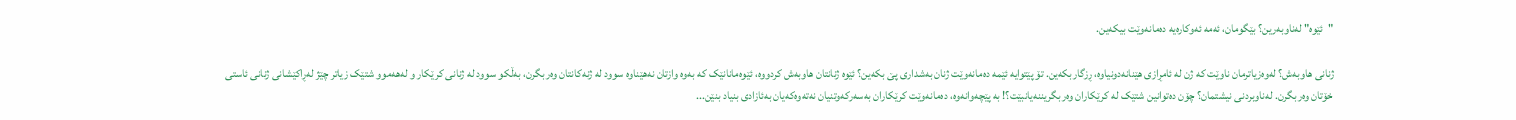"ئێوە" لەناوبەرین؟ بێگومان، ئەمە ئەوکارەیە دەمانەوێت بیکەین.

ژنانی هاوبەش؟ لەوەزیاترمان ناوێت کە ژن لە ئامڕازی هێنانەدونیاوە، ڕزگاربکەین. تۆ پێتوایە ئێمە دەمانەوێت ژنان بەشداری پێ بکەین؟ ئێوە ژنانتان هاوبەش کردووە، ئێوەمانانێک کە بەوە وازتان نەهێناوە سوود لە ژنەکانتان وەربگرن، بەڵکو سوود لە ژنانی کرێکار و لەهەموو شتێک زیاتر چێژ لەڕاکێشانی ژنانی ئاستی خۆتان وەربگرن. لەناوبردنی نیشتمان؟ چۆن دەتوانین شتێک لە کرێکاران وەربگریننەیانبێت؟! بە پێچەوانەوە، دەمانەوێت کرێکاران بەسەرکەوتنیان نەتەوەکەیان بەئازادی بنیاد بنێن...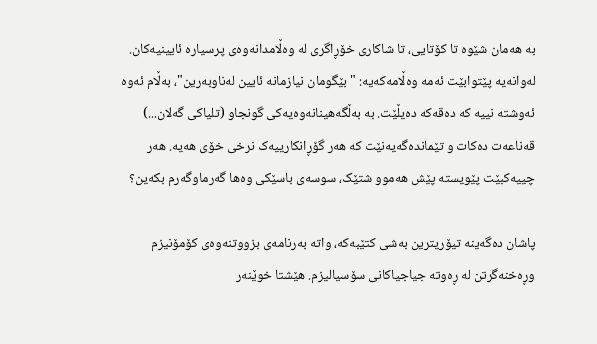بە هەمان شێوە تا کۆتایی، تا شاکاری خۆڕاگری لە وەڵامدانەوەی پرسیارە ئایینیەکان. لەوانەیە پێتوابێت ئەمە وەڵامەکەیە: "بێگومان نیازمانە ئایین لەناوبەرین"، بەڵام ئەوە ئەوشتە نییە کە دەقەکە دەیڵێت. بە بەڵگەهینانەوەیەکی گونجاو (تلیاکی گەلان...) قەناعەت دەکات و تێماندەگەیەنێت کە هەر گۆڕانکارییەک نرخی خۆی هەیە. هەر چییەکبێت پێویستە پێش هەموو شتێک، سوسەی باسێکی وەها گەرماوگەرم بکەین؟

پاشان دەگەینە تیۆریترین بەشی کتێبەکە، واتە بەرنامەی بزووتنەوەی کۆمۆنیزم وڕەخنەگرتن لە ڕەوتە جیاجیاکانی سۆسیالیزم. هێشتا خوێنەر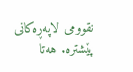نقوومی لاپەڕەکانی پێشترە. هەتا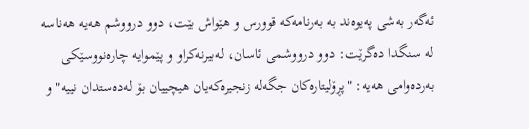ئەگەر بەشی پەیوەند بە بەرنامەکە قوورس و هێواش بێت، دوو درووشم هەیە هەناسە لە سنگدا دەگرێت: دوو درووشمی ئاسان، لەبیرنەکراو و پێموایە چارەنووسێکی بەردەوامی هەیە: "پڕۆلیتارەکان جگەلە زنجیرەکەیان هیچییان بۆ لەدەستدان نییە" و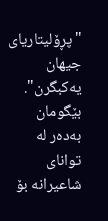"پڕۆلیتاریای جیهان یەکبگرن". بێگومان بەدەر لە توانای شاعیرانە بۆ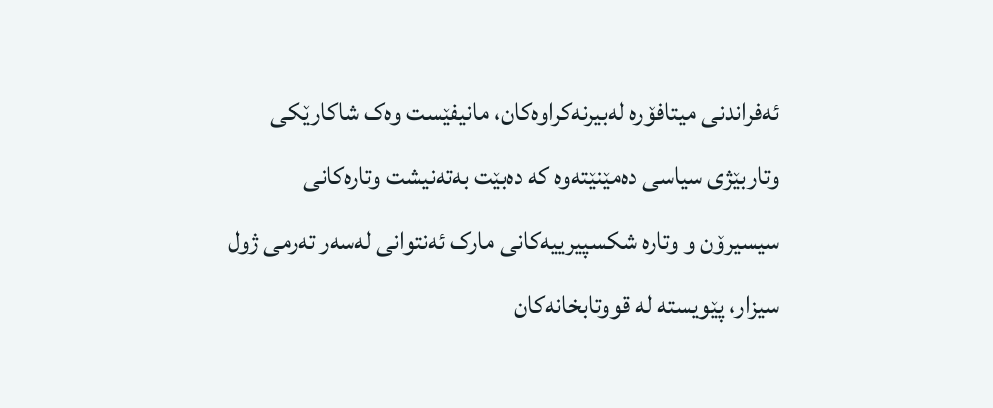ئەفراندنی میتافۆرە لەبیرنەکراوەکان، مانیفێست وەک شاکارێکی وتاربێژی سیاسی دەمێنێتەوە کە دەبێت بەتەنیشت وتارەکانی سیسیرۆن و وتارە شکسپیرییەکانی مارک ئەنتوانی لەسەر تەرمی ژول سیزار، پێویستە لە قووتابخانەکان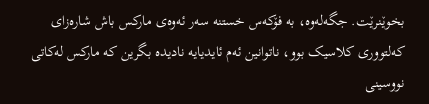بخوێنرێت. جگەلەوە، بە فۆکەس خستنە سەر ئەوەی مارکس باش شارەزای کەلتووری کلاسیک بوو، ناتوانین ئەم ئایدیایە نادیدە بگرین کە مارکس لەکاتی نووسینی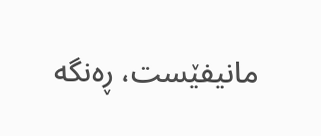مانیفێست، ڕەنگە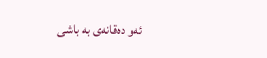ئەو دەقانەی بە باشی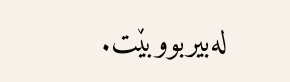لەبیربووبێت.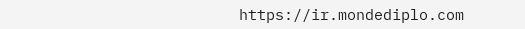https://ir.mondediplo.com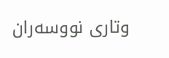وتاری نووسەران